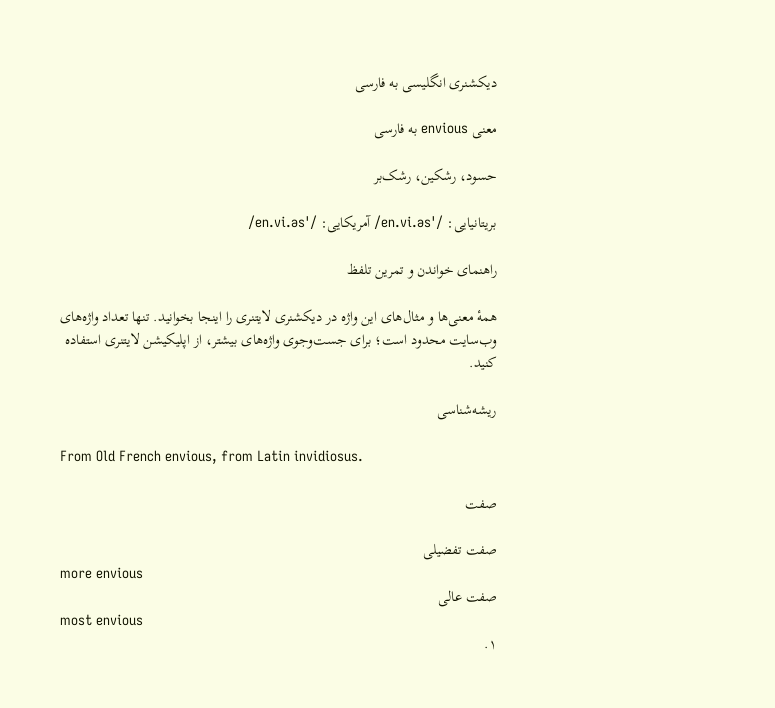دیکشنری انگلیسی به فارسی

معنی envious به فارسی

حسود، رشکین، رشک‌بر

بریتانیایی: /ˈen.vi.əs/ آمریکایی: /ˈen.vi.əs/

راهنمای خواندن و تمرین تلفظ

همهٔ معنی‌ها و مثال‌های این واژه در دیکشنری لایتنری را اینجا بخوانید. تنها تعداد واژه‌های وب‌سایت محدود است؛ برای جست‌وجوی واژه‌های بیشتر، از اپلیکیشن لایتنری استفاده کنید.

ریشه‌شناسی

From Old French envious, from Latin invidiosus.

صفت

صفت تفضیلی
more envious
صفت عالی
most envious
۱.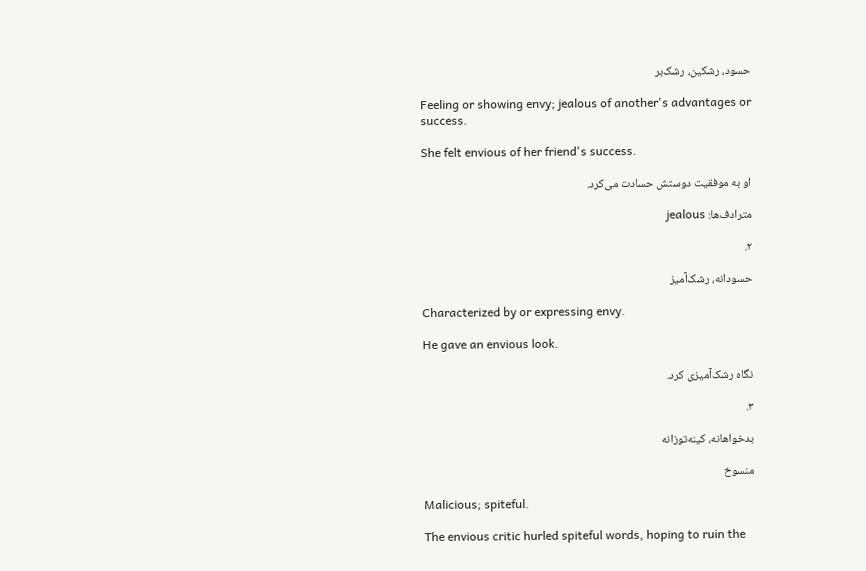حسود، رشکین، رشک‌بر

Feeling or showing envy; jealous of another's advantages or success.

She felt envious of her friend's success.

او به موفقیت دوستش حسادت می‌کرد.

مترادف‌ها: jealous

۲.

حسودانه، رشک‌آمیز

Characterized by or expressing envy.

He gave an envious look.

نگاه رشک‌آمیزی کرد.

۳.

بدخواهانه، کینه‌توزانه

منسوخ

Malicious; spiteful.

The envious critic hurled spiteful words, hoping to ruin the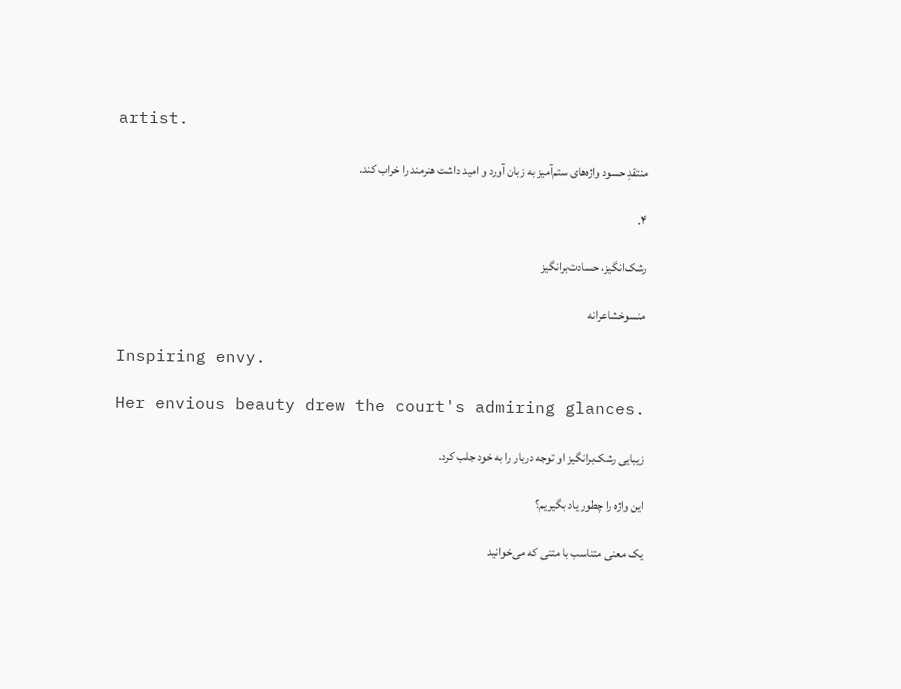artist.

منتقدِ حسود واژه‌های ستم‌آمیز به زبان آورد و امید داشت هنرمند را خراب کند.

۴.

رشک‌انگیز، حسادت‌برانگیز

منسوخشاعرانه

Inspiring envy.

Her envious beauty drew the court's admiring glances.

زیبایی رشک‌برانگیز او توجه دربار را به خود جلب کرد.

این واژه را چطور یاد بگیریم؟

یک معنی متناسب با متنی که می‌خوانید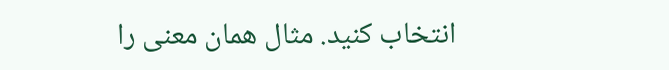انتخاب کنید. مثال همان معنی را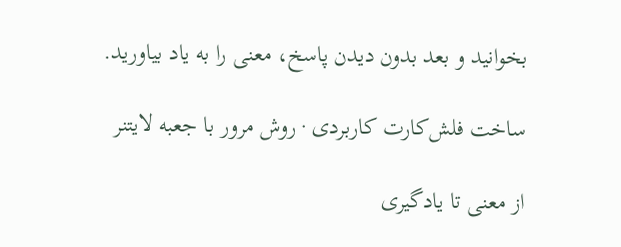بخوانید و بعد بدون دیدن پاسخ، معنی را به یاد بیاورید.

ساخت فلش‌کارت کاربردی · روش مرور با جعبه لایتنر

از معنی تا یادگیری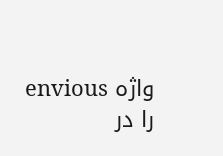واژه envious را در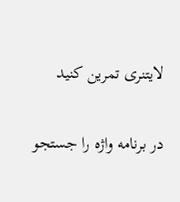لایتنری تمرین کنید

در برنامه واژه را جستجو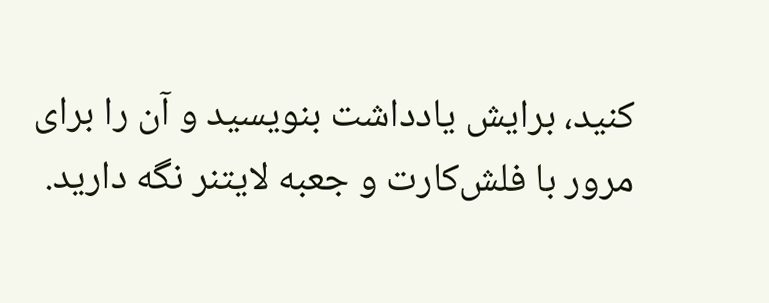کنید، برایش یادداشت بنویسید و آن را برای مرور با فلش‌کارت و جعبه لایتنر نگه دارید.